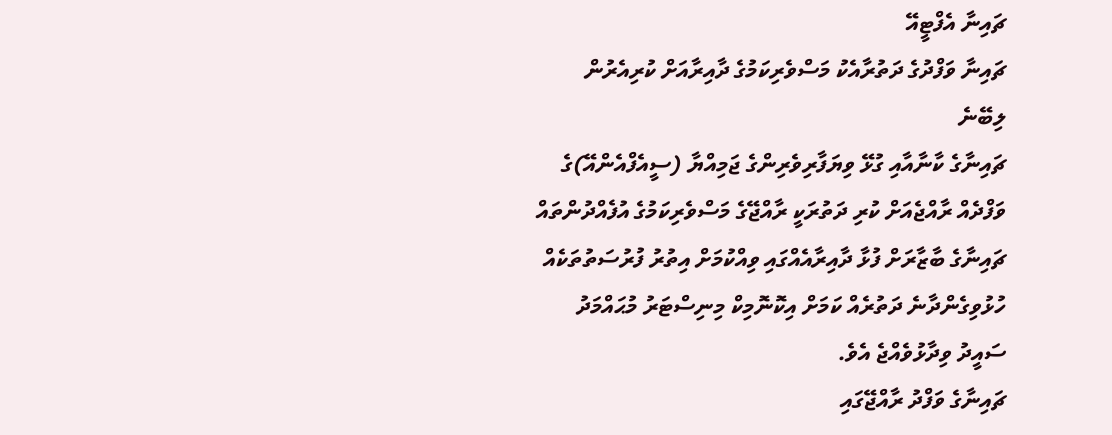ޗައިނާ އެފްޓީއޭ
ޗައިނާ ވަފްދުގެ ދަތުރާއެކު މަސްވެރިކަމުގެ ދާއިރާއަށް ކުރިއެރުން ލިބޭނެ
ޗައިނާގެ ކާނާއާއި ގުޅޭ ވިޔަފާރިވެރިންގެ ޖަމިއްޔާ (ސީއެފްއެންއޭ)ގެ ވަފްދެއް ރާއްޖެއަށް ކުރި ދަތުރަކީ ރާއްޖޭގެ މަސްވެރިކަމުގެ އުފެއްދުންތައް ޗައިނާގެ ބާޒާރަށް ފުޅާ ދާއިރާއެއްގައި ވިއްކުމަށް އިތުރު ފުރުސަތުތަކެއް ހުޅުވިގެންދާނެ ދަތުރެއް ކަމަށް އިކޮނޮމިކް މިނިސްޓަރު މުޙައްމަދު ސައީދު ވިދާޅުވެއްޖެ އެވެ.
ޗައިނާގެ ވަފްދު ރާއްޖޭގައި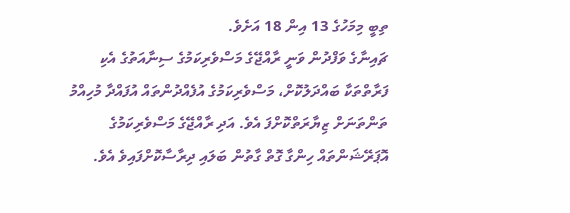ތިބީ މިމަހުގެ 13 އިން 18 އަށެވެ.
ޗައިނާގެ ވަފްދުން ވަނީ ރާއްޖޭގެ މަސްވެރިކަމުގެ ސިނާއަތުގެ އެކި ފަރާތްތަކާ ބައްދަލުކޮށް، މަސްވެރިކަމުގެ އުފެއްދުންތައް އުފައްދާ މުހިއްމު ތަންތަނަށް ޒިޔާރަތްކޮށްފަ އެވެ. އަދި ރާއްޖޭގެ މަސްވެރިކަމުގެ އޮޕަރޭޝަންތައް ހިންގާ ގޮތް ގާތުން ބަލައި ދިރާސާކޮށްފައިވެ އެވެ.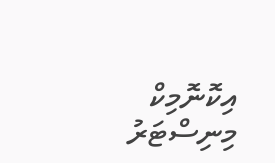އިކޮނޮމިކް މިނިސްޓަރު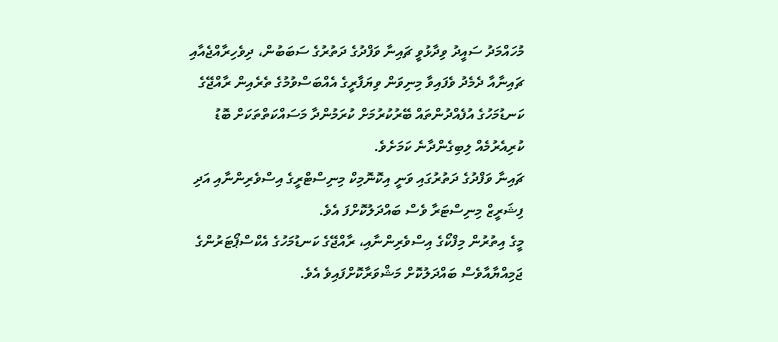މުހައްމަދު ސައީދު ވިދާޅުވީ ޗައިނާ ވަފްދުގެ ދަތުރުގެ ސަބަބުން، ދިވެހިރާއްޖެއާއި ޗައިނާއާ ދެމެދު ވެފައިވާ މިނިވަން ވިޔަފާރީގެ އެއްބަސްވުމުގެ ތެރެއިން ރާއްޖޭގެ ކަނޑުމަހުގެ އުފެއްދުންތައް ބޭރުކުރުމަށް ކުރަމުންދާ މަސައްކަތްތަކަށް ބޮޑު ކުރިއެރުމެއް ލިބިގެންދާނެ ކަމަށެވެ.
ޗައިނާ ވަފްދުގެ ދަތުރުގައި ވަނީ އިކޮނޮމިކް މިނިސްޓްރީގެ އިސްވެރިންނާއި އަދި ފިޝަރީޒް މިނިސްޓަރާ ވެސް ބައްދަލުކޮށްފަ އެވެ.
މީގެ އިތުރުން މިފްކޯގެ އިސްވެރިންނާއި، ރާއްޖޭގެ ކަނޑުމަހުގެ އެކްސްޕޯޓަރުންގެ ޖަމިއްޔާއާވެސް ބައްދަލުކޮށް މަޝްވަރާކޮށްފައިވެ އެވެ.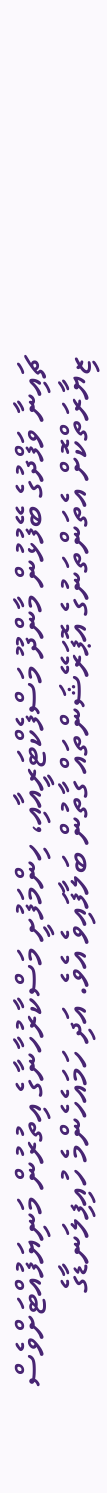ޗައިނާ ވަފްދުގެ ބޭފުޅުން މާންދޫ މަސްފެކްޓަރީއާއި، ހިންމަފުށީ މަސްކާރުހާނާގެ އިތުރުން މަނިޔަފުއްޓަށްވެސް ޒިޔާރަތްކޮށް އެތަންތަނުގެ އޮޕަރޭޝަންތައް ގާތުން ބަލާފައިވެ އެވެ. އަދި ހަމައެހެންމެ ހުއިފިލަނޑާގެ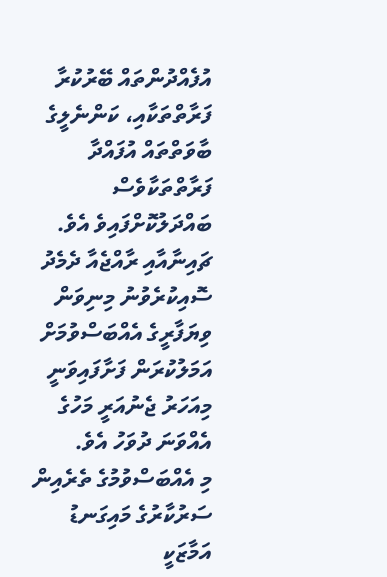އުފެއްދުންތައް ބޭރުކުރާ ފަރާތްތަކާއި، ކަންނެލީގެ ބާވަތްތައް އުފައްދާ ފަރާތްތަކާވެސް ބައްދަލުކޮށްފައިވެ އެވެ.
ޗައިނާއާއި ރާއްޖެއާ ދެމެދު ސޮއިކުރެވުނު މިނިވަން ވިޔަފާރީގެ އެއްބަސްވުމަށް އަމަލުކުރަން ފަށާފައިވަނީ މިއަހަރު ޖެނުއަރީ މަހުގެ އެއްވަނަ ދުވަހު އެވެ.
މި އެއްބަސްވުމުގެ ތެރެއިން ސަރުކާރުގެ މައިގަނޑު އަމާޒަކީ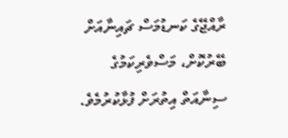ރާއްޖޭގެ ކަނޑުމަސް ޗައިނާއަށް ބޭރުކޮށް، މަސްވެރިކަމުގެ ސިނާއަތް އިތުރަށް ފުޅާކުރުމެވެ.